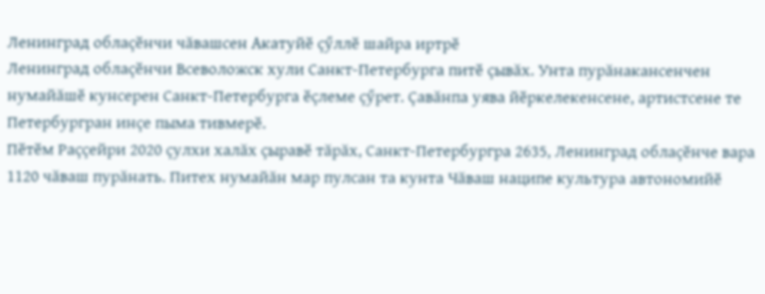Ленинград облаçӗнчи чăвашсен Акатуйӗ çӳллӗ шайра иртрӗ
Ленинград облаçӗнчи Всеволожск хули Санкт-Петербурга питӗ çывăх. Унта пурăнакансенчен нумайăшӗ кунсерен Санкт-Петербурга ӗçлеме çӳрет. Çавăнпа уява йӗркелекенсене, артистсене те Петербургран инçе пыма тивмерӗ.
Пӗтӗм Раççейри 2020 çулхи халăх çыравӗ тăрăх, Санкт-Петербургра 2635, Ленинград облаçӗнче вара 1120 чăваш пурăнать. Питех нумайăн мар пулсан та кунта Чăваш наципе культура автономийӗ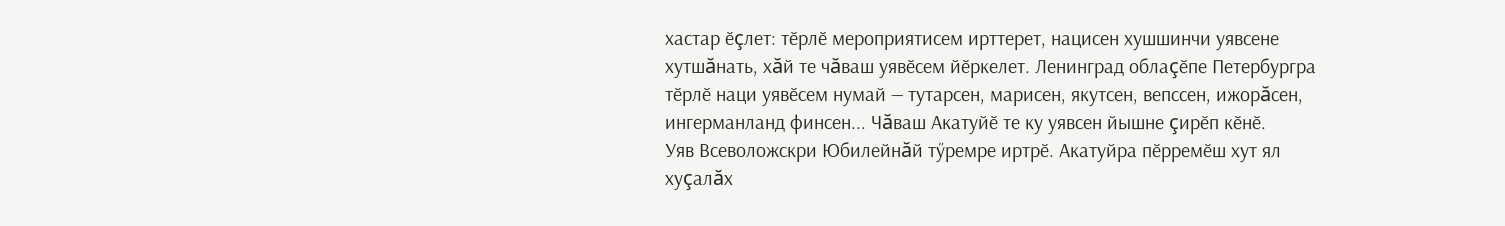хастар ӗçлет: тӗрлӗ мероприятисем ирттерет, нацисен хушшинчи уявсене хутшăнать, хăй те чăваш уявӗсем йӗркелет. Ленинград облаçӗпе Петербургра тӗрлӗ наци уявӗсем нумай — тутарсен, марисен, якутсен, вепссен, ижорăсен, ингерманланд финсен... Чăваш Акатуйӗ те ку уявсен йышне çирӗп кӗнӗ.
Уяв Всеволожскри Юбилейнăй тӳремре иртрӗ. Акатуйра пӗрремӗш хут ял хуçалăх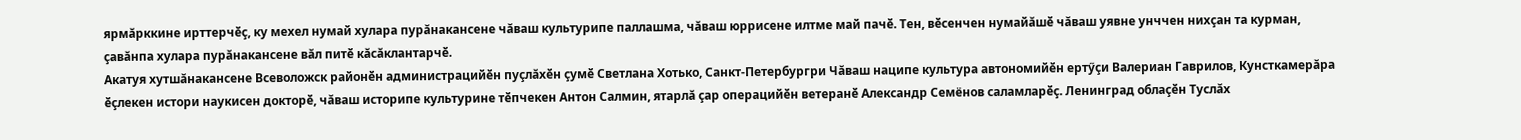ярмăрккине ирттерчӗç, ку мехел нумай хулара пурăнакансене чăваш культурипе паллашма, чăваш юррисене илтме май пачӗ. Тен, вӗсенчен нумайăшӗ чăваш уявне унччен нихçан та курман, çавăнпа хулара пурăнакансене вăл питӗ кăсăклантарчӗ.
Акатуя хутшăнакансене Всеволожск районӗн администрацийӗн пуçлăхӗн çумӗ Светлана Хотько, Санкт-Петербургри Чăваш наципе культура автономийӗн ертӳçи Валериан Гаврилов, Кунсткамерăра ӗçлекен истори наукисен докторӗ, чăваш историпе культурине тӗпчекен Антон Салмин, ятарлă çар операцийӗн ветеранӗ Александр Семёнов саламларӗç. Ленинград облаçӗн Туслăх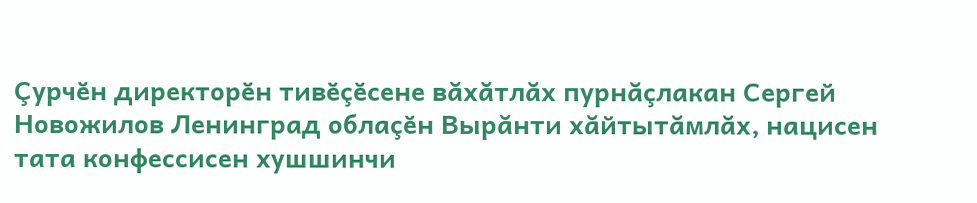Çурчӗн директорӗн тивӗçӗсене вăхăтлăх пурнăçлакан Сергей Новожилов Ленинград облаçӗн Вырăнти хăйтытăмлăх, нацисен тата конфессисен хушшинчи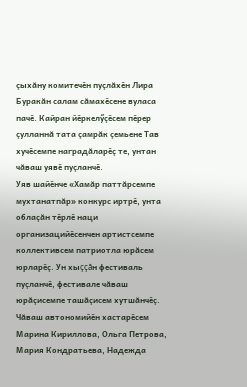çыхăну комитечӗн пуçлăхӗн Лира Буракăн салам сăмахӗсене вуласа пачӗ. Кайран йӗркелӳçӗсем пӗрер çулланнă тата çамрăк çемьене Тав хучӗсемпе наградăларӗç те, унтан чăваш уявӗ пуçланчӗ.
Уяв шайӗнче «Хамăр паттăрсемпе мухтанатпăр» конкурс иртрӗ, унта облаçăн тӗрлӗ наци организацийӗсенчен артистсемпе коллективсем патриотла юрăсем юрларӗç. Ун хыççăн фестиваль пуçланчӗ, фестивале чăваш юрăçисемпе ташăçисем хутшăнчӗç. Чăваш автономийӗн хастарӗсем Марина Кириллова, Ольга Петрова, Мария Кондратьева, Надежда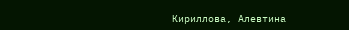Кириллова, Алевтина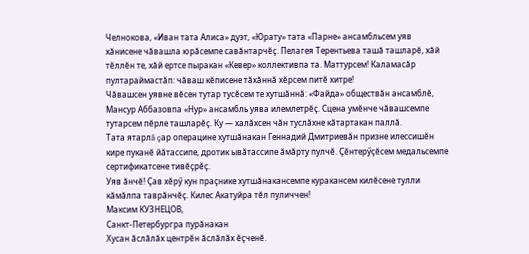Челнокова, «Иван тата Алиса» дуэт, «Юрату» тата «Парне» ансамбльсем уяв хăнисене чăвашла юрăсемпе савăнтарчӗç. Пелагея Терентьева ташă ташларӗ, хăй тӗллӗн те, хăй ертсе пыракан «Кевер» коллективпа та. Маттурсем! Каламасăр пултараймастăп: чăваш кӗписене тăхăннă хӗрсем питӗ хитре!
Чăвашсен уявне вӗсен тутар тусӗсем те хутшăннă: «Файда» обществăн ансамблӗ, Мансур Аббазовпа «Нур» ансамбль уява илемлетрӗç. Сцена умӗнче чăвашсемпе тутарсем пӗрле ташларӗç. Ку — халăхсен чăн туслăхне кăтартакан паллă.
Тата ятарлă çар операцине хутшăнакан Геннадий Дмитриевăн призне илессишӗн кире пуканӗ йăтассипе, дротик ывăтассипе ăмăрту пулчӗ. Çӗнтерӳçӗсем медальсемпе сертификатсене тивӗçрӗç.
Уяв ăнчӗ! Çав хӗрӳ кун праçнике хутшăнакансемпе куракансем килӗсене тулли кăмăлпа таврăнчӗç. Килес Акатуйра тӗл пуличчен!
Максим КУЗНЕЦОВ,
Санкт-Петербургра пурăнакан
Хусан ăслăлăх центрӗн ăслăлăх ӗçченӗ.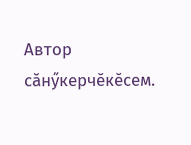Автор сăнӳкерчӗкӗсем.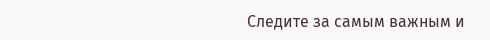Следите за самым важным и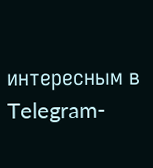интересным в Telegram-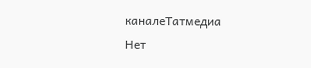каналеТатмедиа
Нет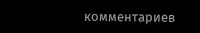комментариев